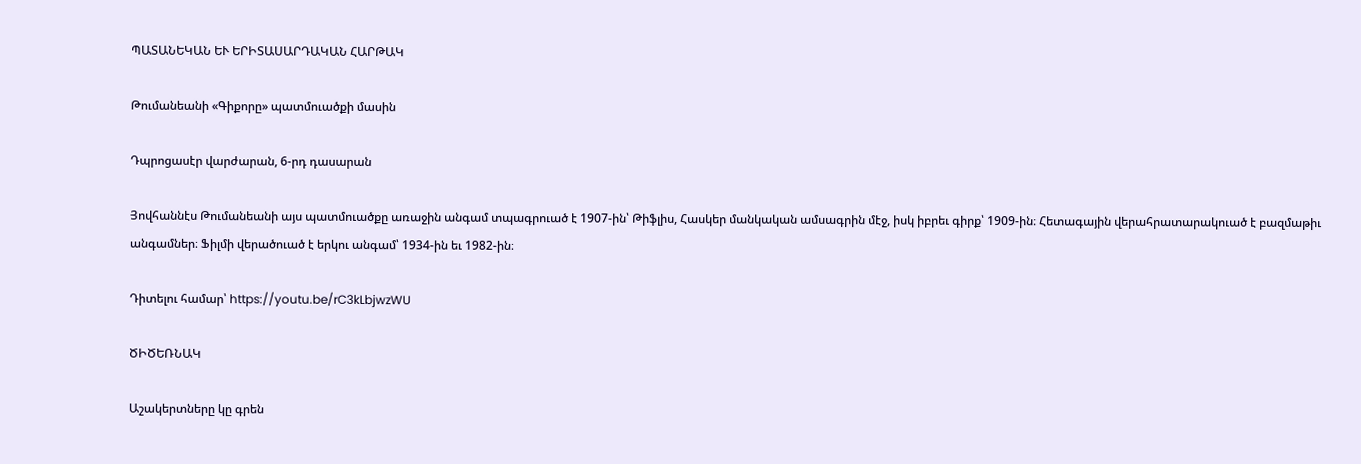ՊԱՏԱՆԵԿԱՆ ԵՒ ԵՐԻՏԱՍԱՐԴԱԿԱՆ ՀԱՐԹԱԿ

Թումանեանի «Գիքորը» պատմուածքի մասին

Դպրոցասէր վարժարան, 6-րդ դասարան

Յովհաննէս Թումանեանի այս պատմուածքը առաջին անգամ տպագրուած է 1907-ին՝ Թիֆլիս, Հասկեր մանկական ամսագրին մէջ, իսկ իբրեւ գիրք՝ 1909-ին։ Հետագային վերահրատարակուած է բազմաթիւ անգամներ։ Ֆիլմի վերածուած է երկու անգամ՝ 1934-ին եւ 1982-ին։

Դիտելու համար՝ https://youtu.be/rC3kLbjwzWU

ԾԻԾԵՌՆԱԿ

Աշակերտները կը գրեն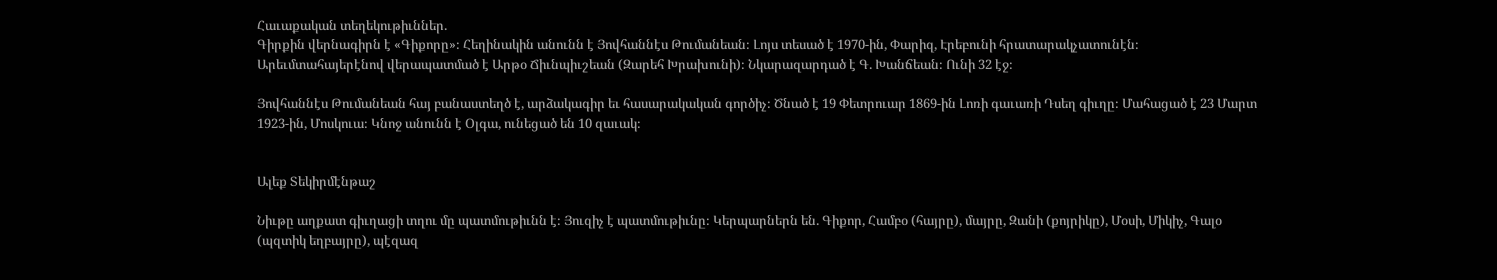Հաւաքական տեղեկութիւններ.
Գիրքին վերնագիրն է «Գիքորը»։ Հեղինակին անունն է Յովհաննէս Թումանեան։ Լոյս տեսած է 1970-ին, Փարիզ, Էրեբունի հրատարակչատունէն։ Արեւմտահայերէնով վերապատմած է Արթօ Ճիւնպիւշեան (Զարեհ Խրախունի)։ Նկարազարդած է Գ. Խանճեան։ Ունի 32 էջ։

Յովհաննէս Թումանեան հայ բանաստեղծ է, արձակագիր եւ հասարակական գործիչ։ Ծնած է 19 Փետրուար 1869-ին Լոռի գաւառի Դսեղ գիւղը։ Մահացած է 23 Մարտ 1923-ին, Մոսկուա։ Կնոջ անունն է Օլգա, ունեցած են 10 զաւակ։


Ալեք Տեկիրմէնթաշ

Նիւթը աղքատ գիւղացի տղու մը պատմութիւնն է։ Յուզիչ է պատմութիւնը։ Կերպարներն են. Գիքոր, Համբօ (հայրը), մայրը, Զանի (քոյրիկը), Մօսի, Միկիչ, Գալօ (պզտիկ եղբայրը), պէզազ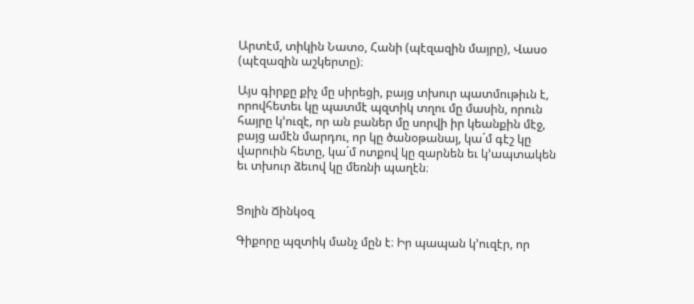Արտէմ, տիկին Նատօ, Հանի (պէզազին մայրը), Վասօ (պէզազին աշկերտը)։

Այս գիրքը քիչ մը սիրեցի, բայց տխուր պատմութիւն է, որովհետեւ կը պատմէ պզտիկ տղու մը մասին, որուն հայրը կ’ուզէ, որ ան բաներ մը սորվի իր կեանքին մէջ, բայց ամէն մարդու, որ կը ծանօթանայ, կա´մ գէշ կը վարուին հետը, կա´մ ոտքով կը զարնեն եւ կ’ապտակեն եւ տխուր ձեւով կը մեռնի պաղէն։


Ցոլին Ճինկօզ

Գիքորը պզտիկ մանչ մըն է։ Իր պապան կ’ուզէր, որ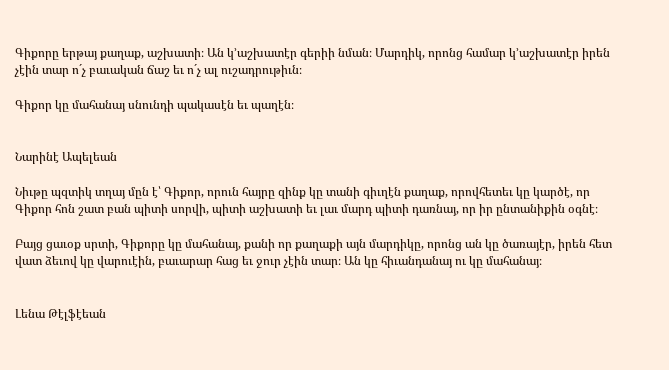Գիքորը երթայ քաղաք, աշխատի։ Ան կ’աշխատէր գերիի նման։ Մարդիկ, որոնց համար կ’աշխատէր իրեն չէին տար ո´չ բաւական ճաշ եւ ո´չ ալ ուշադրութիւն։

Գիքոր կը մահանայ սնունդի պակասէն եւ պաղէն։


Նարինէ Ապելեան

Նիւթը պզտիկ տղայ մըն է՝ Գիքոր, որուն հայրը զինք կը տանի գիւղէն քաղաք, որովհետեւ կը կարծէ, որ Գիքոր հոն շատ բան պիտի սորվի, պիտի աշխատի եւ լաւ մարդ պիտի դառնայ, որ իր ընտանիքին օգնէ։

Բայց ցաւօք սրտի, Գիքորը կը մահանայ, քանի որ քաղաքի այն մարդիկը, որոնց ան կը ծառայէր, իրեն հետ վատ ձեւով կը վարուէին, բաւարար հաց եւ ջուր չէին տար։ Ան կը հիւանդանայ ու կը մահանայ։


Լենա Թէլֆէեան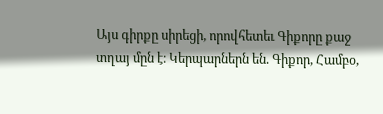Այս գիրքը սիրեցի, որովհետեւ Գիքորը քաջ տղայ մըն է։ Կերպարներն են. Գիքոր, Համբօ,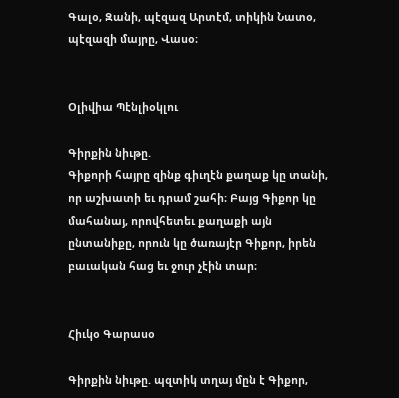Գալօ, Զանի, պէզազ Արտէմ, տիկին Նատօ, պէզազի մայրը, Վասօ։


Օլիվիա Պէնլիօկլու

Գիրքին նիւթը.
Գիքորի հայրը զինք գիւղէն քաղաք կը տանի, որ աշխատի եւ դրամ շահի։ Բայց Գիքոր կը մահանայ, որովհետեւ քաղաքի այն ընտանիքը, որուն կը ծառայէր Գիքոր, իրեն բաւական հաց եւ ջուր չէին տար։


Հիւկօ Գարասօ

Գիրքին նիւթը. պզտիկ տղայ մըն է Գիքոր,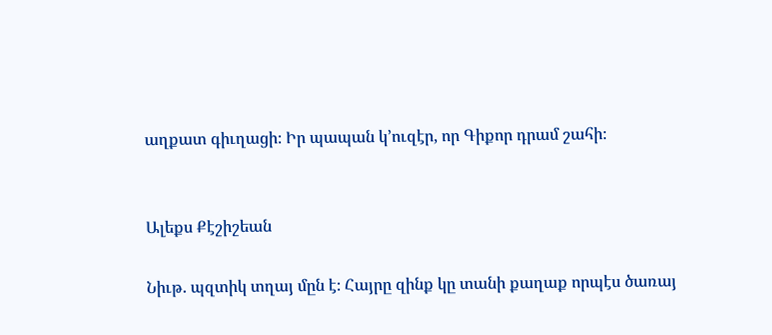աղքատ գիւղացի։ Իր պապան կ’ուզէր, որ Գիքոր դրամ շահի։


Ալեքս Քէշիշեան

Նիւթ. պզտիկ տղայ մըն է։ Հայրը զինք կը տանի քաղաք որպէս ծառայ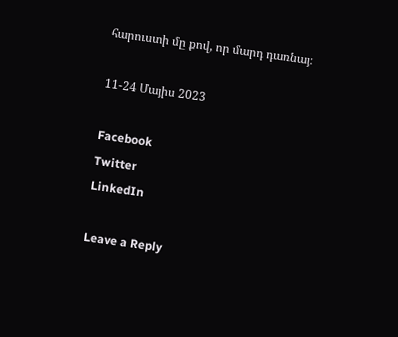հարուստի մը քով, որ մարդ դառնայ։

11-24 Մայիս 2023

Facebook
Twitter
LinkedIn

Leave a Reply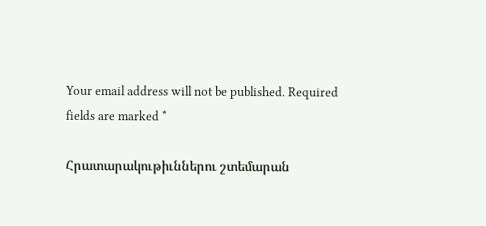Your email address will not be published. Required fields are marked *

Հրատարակութիւններու շտեմարան